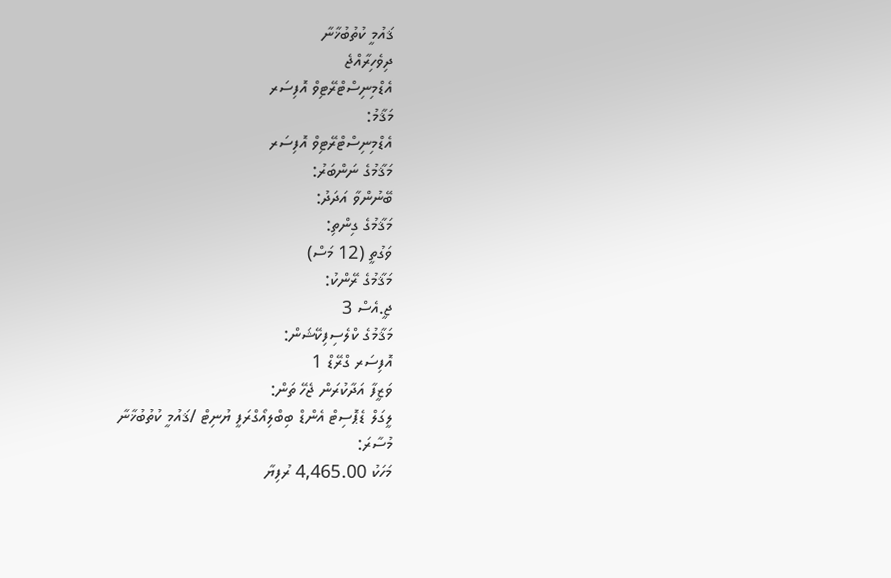ޤައުމީ ކުތުބުޚާނާ
ދިވެހިރާއްޖެ
އެޑްމިނިސްޓްރޭޓިވް އޮފިސަރ
މަޤާމު:
އެޑްމިނިސްޓްރޭޓިވް އޮފިސަރ
މަޤާމުގެ ނަންބަރު:
ބޭނުންވާ އަދަދު:
މަޤާމުގެ ގިންތި:
ވަގުތީ (12 މަސް)
މަޤާމުގެ ރޭންކު:
ޖީ.އެސް 3
މަޤާމުގެ ކްލެސިފިކޭޝަން:
އޮފިސަރ ގްރޭޑް 1
ވަޒީފާ އަދާކުރަން ޖެހޭ ތަން:
ލީގަލް ޑެޕޮސިޓް އެންޑް ބިބްލިއޯގްރަފީ ޔުނިޓް /ޤައުމީ ކުތުބުޚާނާ
މުސާރަ:
މަހަކު 4,465.00 ރުފިޔާ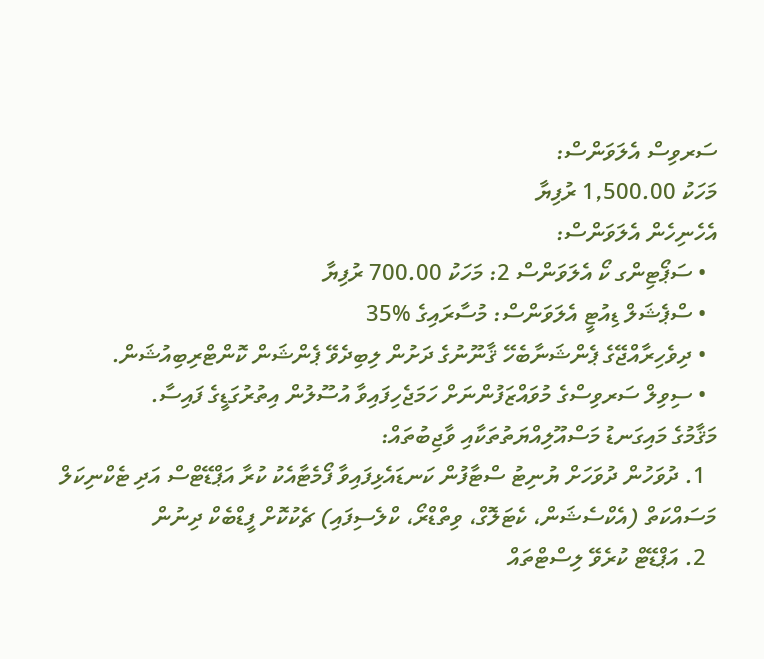ސަރވިސް އެލަވަންސް:
މަހަކު 1,500.00 ރުފިޔާ
އެހެނިހެން އެލަވަންސް:
  • ސަޕޯޓިންގ ކޯ އެލަވަންސް 2: މަހަކު 700.00 ރުފިޔާ
  • ސްޕެޝަލް ޑިއުޓީ އެލަވަންސް: މުސާރައިގެ %35
  • ދިވެހިރާއްޖޭގެ ޕެންޝަނާބެހޭ ޤާނޫނުގެ ދަށުން ލިބިދެވޭ ޕެންޝަން ކޮންޓްރިބިއުޝަން.
  • ސިވިލް ސަރވިސްގެ މުވައްޒަފުންނަށް ހަމަޖެހިފައިވާ އުސޫލުން އިތުރުގަޑީގެ ފައިސާ.
މަޤާމުގެ މައިގަނޑު މަސްއޫލިއްޔަތުތަކާއި ވާޖިބުތައް:
  1. ދުވަހުން ދުވަހަށް ޔުނިޓު ސްޓާފުން ކަނޑައެޅިފައިވާ ފޯމެޓާއެކު ކުރާ އަޕްޑޭޓްސް އަދި ޓެކްނިކަލް މަސައްކަތް (އެކްސެޝަން، ކެޓަލޮގް، ވިތްޑްރޯ، ކްލެސިފައި) ޗެކުކޮށް ފީޑްބެކް ދިނުން
  2. އަޕްޑޭޓް ކުރެވޭ ލިސްޓްތައް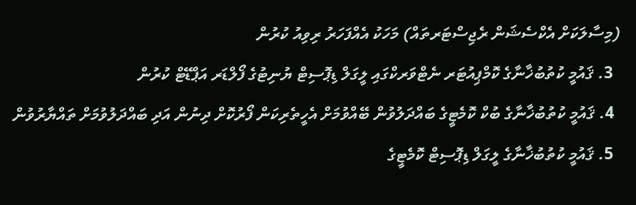(މިސާލަކަށް އެކްސެޝަން ރެޖިސްޓަރތައް) މަހަކު އެއްފަހަރު ރިވިއު ކުރުން
  3. ޤައުމީ ކުތުބުޚާނާގެ ކޮމްޕިއުޓަރ ނެޓްވަރކްގައި ލީގަލް ޑިޕޮސިޓް ޔުނިޓުގެ ފޯލްޑަރ އަޕްޑޭޓް ކުރުން
  4. ޤައުމީ ކުތުބުޚާނާގެ ބުކް ކޮމެޓީގެ ބައްދަލުވުން ބޭއްވުމަށް އެހީތެރިކަން ފޯރުކޮށް ދިނުން އަދި ބައްދަލުވުމަށް ތައްޔާރުވުން
  5. ޤައުމީ ކުތުބުޚާނާގެ ލީގަލް ޑިޕޮސިޓް ކޮމެޓީގެ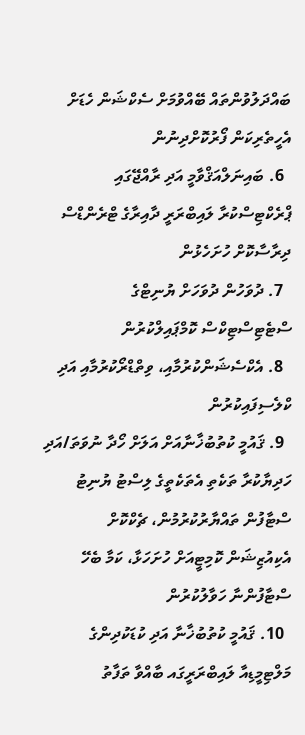ބައްދަލުވުންތައް ބޭއްވުމަށް ސެކްޝަން ހެޑަށް އެހީތެރިކަން ފޯރުކޮށްދިނުން
  6. ބައިނަލްއަޤްވާމީ އަދި ރާއްޖޭގައި ޕްރެކްޓިސްކުރާ ލައިބްރަރީ ދާއިރާގެ ޓްރެންޑްސް ދިރާސާކޮށް ހުށަހެޅުން
  7. ދުވަހުން ދުވަހަށް ޔުނިޓްގެ ސްޓެޓިސްޓިކްސް ކޮމްޕައިލްކުރުން
  8. އެކްސެޝަންކުރުމާއި، ވިތްޑްރޯކުރުމާއި އަދި ކްލެސިފައިކުރުން
  9. ޤައުމީ ކުތުބުޚާނާއަށް އަލަށް ހޯދާ ނުވަތަ/އަދި ހަދިޔާކުރާ ތަކެތި އެތަކެތީގެ ލިސްޓު ޔުނިޓު ސްޓާފުން ތައްޔާރުކުރުމުން، ޗެކްކޮށް އެކިއުޒިޝަން ކޮމިޓީއަށް ހުށަހަޅާ، ކަމާ ބެހޭ ސްޓާފުންނާ ހަވާލުކުރުން
  10. ޤައުމީ ކުތުބުޚާނާ އަދި ކުޑަކުދިންގެ މަލްޓިމީޑިއާ ލައިބްރަރީގައ ބާއްވާ ތަފާތު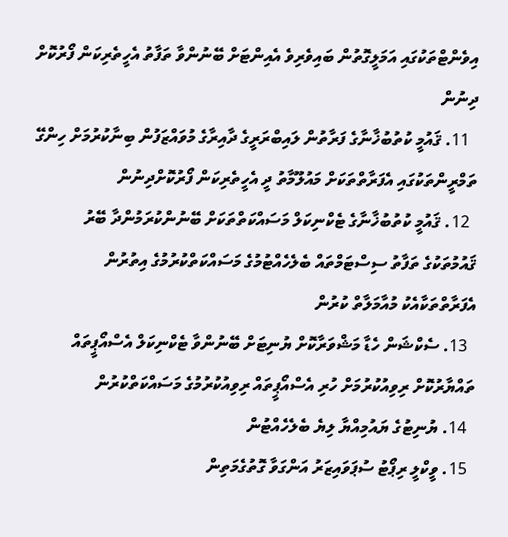އިވެންޓްތަކުގައި އަމަލީގޮތުން ބައިވެރިވެ އެއިންޓަށް ބޭނުންވާ ތަފާތު އެހީތެރިކަން ފޯރުކޮށް ދިނުން
  11. ޤައުމީ ކުތުބުޚާނާގެ ފަރާތުން ލައިބްރަރީގެ ދާއިރާގެ މުވައްޒަފުން ބިނާކުރުމަށް ހިންގޭ ތަމްރީންތަކުގައި އެފަރާތްތަކަށް މައުލޫމާތު ދީ އެހީތެރިކަން ފޯރުކޮށްދިނުން
  12. ޤައުމީ ކުތުބުޚާނާގެ ޓެކްނިކަލް މަސައްކަތްތަކަށް ބޭނުންކުރަމުންދާ ބޭރު ޤައުމުތަކުގެ ތަފާތު ސިސްޓަމްތައް ބެލެހެއްޓުމުގެ މަސައްކަތްކުރުމުގެ އިތުރުން އެފަރާތްތަކާއެކު މުއާމަލާތް ކުރުން
  13. ސެކްޝަން ހެޑާ މަޝްވަރާކޮށް ޔުނިޓަށް ބޭނުންވާ ޓެކްނިކަލް އެސްއޯޕީތައް ތައްޔާރުކޮށް ރިވިއުކުރުމަށް ހުރި އެސްއޯޕީތައް ރިވިއުކުރުމުގެ މަސައްކަތްކުރުން
  14. ޔުނިޓުގެ ޔައުމިއްޔާ ލިޔެ ބެލެހެއްޓުން
  15. ވީކްލީ ރިޕޯޓު ސުޕަވައިޒަރު އަންގަވާ ގޮތުގެމަތިން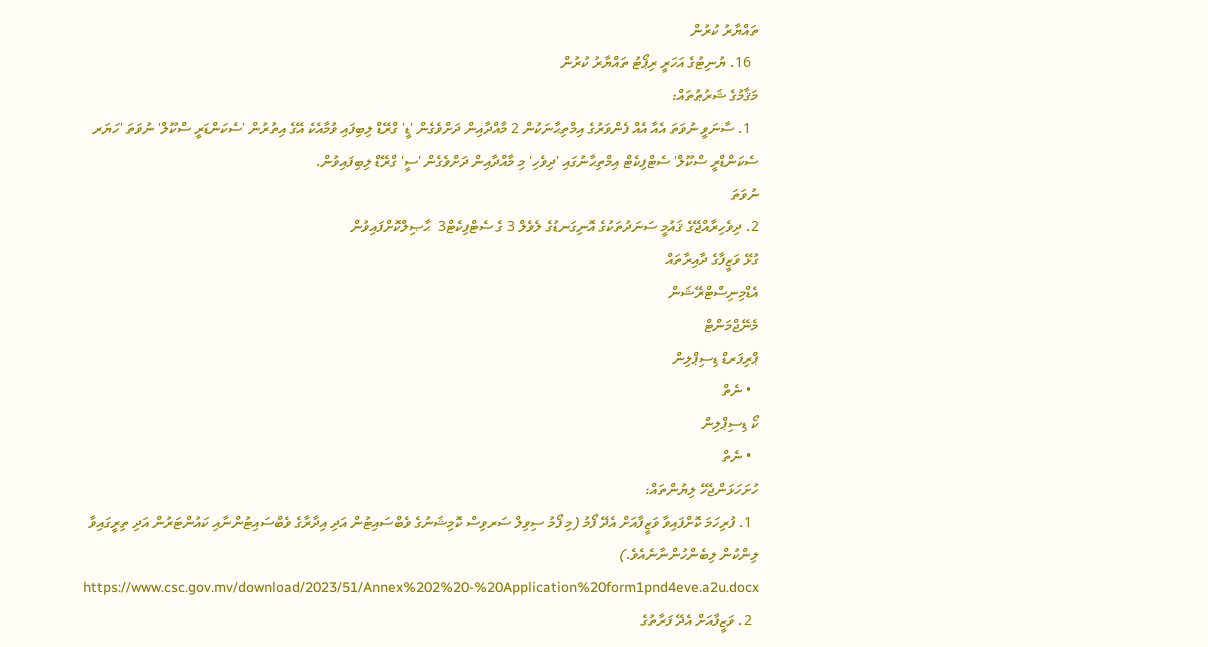ތައްޔާރު ކުރުން
  16. ޔުނިޓުގެ އަހަރީ ރިޕޯޓު ތައްޔާރު ކުރުން
މަޤާމުގެ ޝަރުޠުތައް:
  1. ސާނަވީ ނުވަތަ އެއާ އެއް ފެންވަރުގެ އިމްތިޙާނަކުން 2 މާއްދާއިން ދަށްވެގެން 'ޑީ' ގްރޭޑް ލިބިފައި ވުމާއެކެ އޭގެ އިތުރުން 'ސެކަންޑަރީ ސްކޫލް' ނުވަތަ 'ހަޔަރ ސެކަންޑްރީ ސްކޫލް' ސެޓްފިކެޓް އިމްތިޙާނުގައި 'ދިވެހި' މި މާއްދާއިން ދަށްވެގެން 'ސީ' ގްރޭޑް ލިބިފައިވުން.
ނުވަތަ
2. ދިވެހިރާއްޖޭގެ ޤައުމީ ސަނަދުތަކުގެ އޮނިގަނޑުގެ ލެވެލް 3 ގެ ސެޓްފިކެޓް3  ޙާޞިލްކޮށްފައިވުން
ގުޅޭ ވަޒީފާގެ ދާއިރާތައް
އެޑްމިނިސްޓްރޭޝަން
މެނޭޖްމަންޓް
ޕްރިފަރޑް ޑިސިޕްލިން
  • ނެތް
ކޯ ޑިސިޕްލިން
  • ނެތް
ހުށަހަޅަންޖެހޭ ލިޔުންތައް:
  1. ފުރިހަމަ ކޮށްފައިވާ ވަޒީފާއަށް އެދޭ ފޯމު (މި ފޯމު ސިވިލް ސަރވިސް ކޮމިޝަނުގެ ވެބްސައިޓުން އަދި އިދާރާގެ ވެބްސައިޓުންނާއި ކައުންޓަރުން އަދި ތިރީގައިވާ ލިންކުން ލިބެންހުންނާނެއެވެ.)  https://www.csc.gov.mv/download/2023/51/Annex%202%20-%20Application%20form1pnd4eve.a2u.docx
  2. ވަޒީފާއަށް އެދޭ ފަރާތުގެ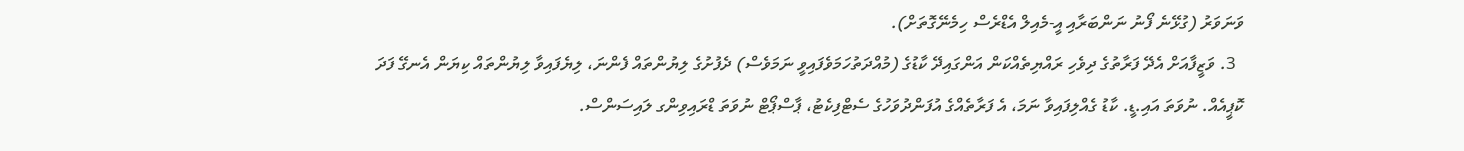ވަނަވަރު (ގުޅޭނެ ފޯނު ނަންބަރާއި އީ-މެއިލް އެޑްރެސް ހިމެނޭގޮތަށް).
  3. ވަޒީފާއަށް އެދޭ ފަރާތުގެ ދިވެހި ރައްޔިތެއްކަން އަންގައިދޭ ކާޑުގެ (މުއްދަތުހަމަވެފައިވީ ނަމަވެސް) ދެފުށުގެ ލިޔުންތައް ފެންނަ، ލިޔެފައިވާ ލިޔުންތައް ކިޔަން އެނގޭ ފަދަ ކޮޕީއެއް. ނުވަތަ އައި.ޑީ. ކާޑު ގެއްލިފައިވާ ނަމަ، އެ ފަރާތެއްގެ އުފަންދުވަހުގެ ސެޓްފިކެޓު، ޕާސްޕޯޓް ނުވަތަ ޑްރައިވިންގ ލައިސަންސް.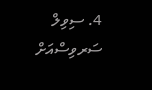4. ސިވިލް ސަރވިސްއަށް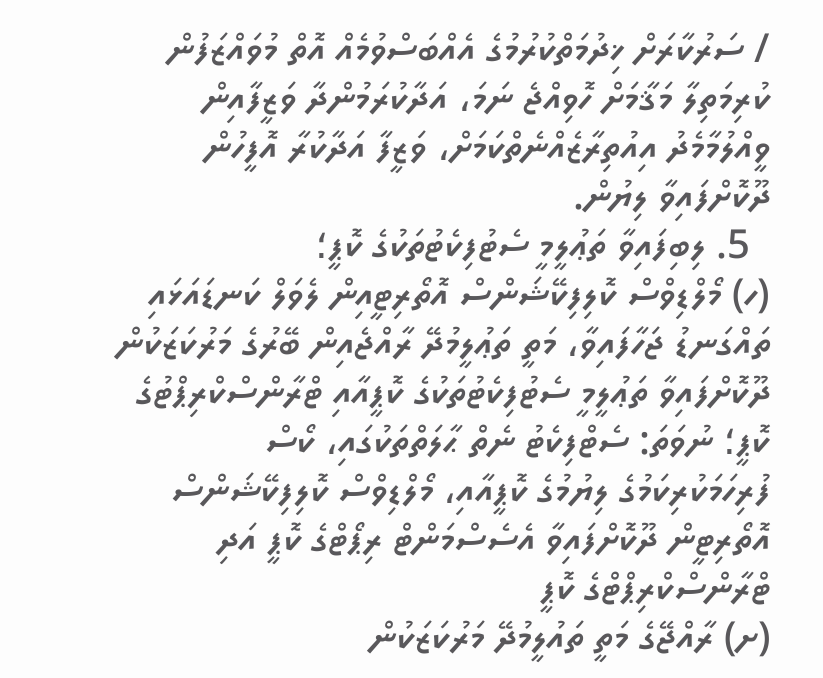/ ސަރުކާރަށް ޚިދުމަތްކުރުމުގެ އެއްބަސްވުމެއް އޮތް މުވައްޒަފުން ކުރިމަތިލާ މަޤާމަށް ހޮވިއްޖެ ނަމަ، އަދާކުރަމުންދާ ވަޒީފާއިން ވީއްލުމާމެދު އިއުތިރާޒެއްނެތްކަމަށް، ވަޒީފާ އަދާކުރާ އޮފީހުން ދޫކޮށްފައިވާ ލިޔުން.
  5. ލިބިފައިވާ ތަޢުލީމީ ސެޓުފިކެޓުތަކުގެ ކޮޕީ؛
(ހ) މޯލްޑިވްސް ކޮލިފިކޭޝަންސް އޮތޯރިޓީއިން ލެވަލް ކަނޑައަޅައި ތައްގަނޑު ޖަހާފައިވާ، މަތީ ތަޢުލީމުދޭ ރާއްޖެއިން ބޭރުގެ މަރުކަޒަކުން ދޫކޮށްފައިވާ ތަޢުލީމީ ސެޓުފިކެޓުތަކުގެ ކޮޕީއާއި ޓްރާންސްކްރިޕްޓުގެ ކޮޕީ؛ ނުވަތަ: ސެޓްފިކެޓު ނެތް ޙާލަތްތަކުގައި، ކޯސް ފުރިހަމަކުރިކަމުގެ ލިޔުމުގެ ކޮޕީއާއި، މޯލްޑިވްސް ކޮލިފިކޭޝަންސް އޮތޯރިޓީން ދޫކޮށްފައިވާ އެސެސްމަންޓް ރިޕޯޓްގެ ކޮޕީ އަދި ޓްރާންސްކްރިޕްޓްގެ ކޮޕީ
(ށ) ރާއްޖޭގެ މަތީ ތައުލީމުދޭ މަރުކަޒަކުން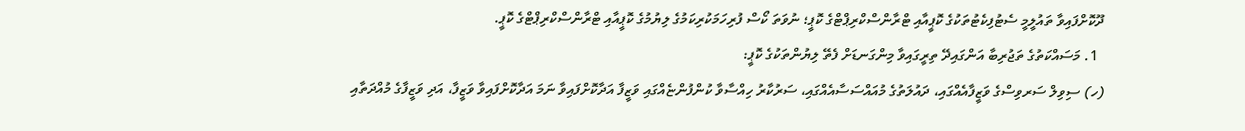ދޫކޮށްފައިވާ ތައުލީމީ ސެޓުފިކެޓުތަކުގެ ކޮޕީއާއި ޓްރާންސްކްރިޕްޓްގެ ކޮޕީ؛ ނުވަތަ ކޯސް ފުރިހަމަކުރިކަމުގެ ލިޔުމުގެ ކޮޕީއާއި ޓްރާންސްކްރިޕްޓްގެ ކޮޕީ.
  1. މަސައްކަތުގެ ތަޖުރިބާ އަންގައިދޭ ތިރީގައިވާ މިންގަނޑަށް ފެތޭ ލިޔުންތަކުގެ ކޮޕީ:
(ހ) ސިވިލް ސަރވިސްގެ ވަޒީފާއެއްގައި، ދައުލަތުގެ މުއައްސަސާއެއްގައި، ސަރުކާރު ހިއްސާވާ ކުންފުންޏެއްގައި ވަޒީފާ އަދާކޮށްފައިވާ ނަމަ އަދާކޮށްފައިވާ ވަޒީފާ، އަދި ވަޒީފާގެ މުއްދަތާއި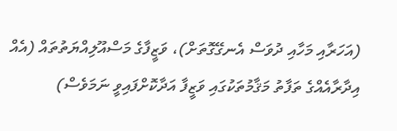(އަހަރާއި މަހާއި ދުވަސް އެނގޭގޮތަށް)، ވަޒީފާގެ މަސްއޫލިއްޔަތުތައް (އެއް އިދާރާއެއްގެ ތަފާތު މަޤާމުތަކުގައި ވަޒީފާ އަދާކޮށްފައިވީ ނަމަވެސް)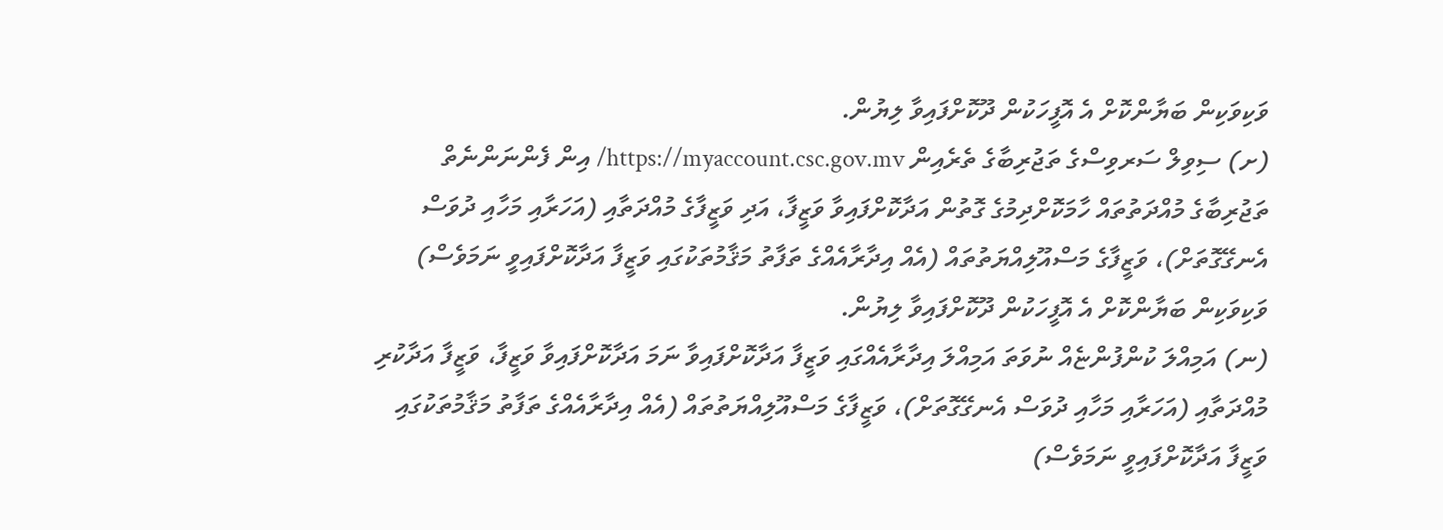ވަކިވަކިން ބަޔާންކޮށް އެ އޮފީހަކުން ދޫކޮށްފައިވާ ލިޔުން.
(ށ) ސިވިލް ސަރވިސްގެ ތަޖުރިބާގެ ތެރެއިން https://myaccount.csc.gov.mv/ އިން ފެންނަންނެތް ތަޖުރިބާގެ މުއްދަތުތައް ހާމަކޮށްދިމުގެ ގޮތުން އަދާކޮށްފައިވާ ވަޒީފާ، އަދި ވަޒީފާގެ މުއްދަތާއި (އަހަރާއި މަހާއި ދުވަސް އެނގޭގޮތަށް)، ވަޒީފާގެ މަސްއޫލިއްޔަތުތައް (އެއް އިދާރާއެއްގެ ތަފާތު މަޤާމުތަކުގައި ވަޒީފާ އަދާކޮށްފައިވީ ނަމަވެސް) ވަކިވަކިން ބަޔާންކޮށް އެ އޮފީހަކުން ދޫކޮށްފައިވާ ލިޔުން.
(ނ) އަމިއްލަ ކުންފުންޏެއް ނުވަތަ އަމިއްލަ އިދާރާއެއްގައި ވަޒީފާ އަދާކޮށްފައިވާ ނަމަ އަދާކޮށްފައިވާ ވަޒީފާ، ވަޒީފާ އަދާކުރި މުއްދަތާއި (އަހަރާއި މަހާއި ދުވަސް އެނގޭގޮތަށް)، ވަޒީފާގެ މަސްއޫލިއްޔަތުތައް (އެއް އިދާރާއެއްގެ ތަފާތު މަޤާމުތަކުގައި ވަޒީފާ އަދާކޮށްފައިވީ ނަމަވެސް)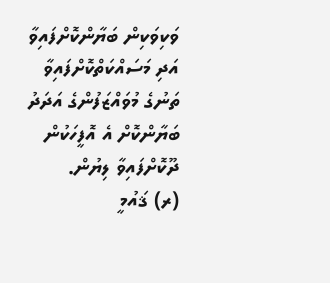ވަކިވަކިން ބަޔާންކޮށްފައިވާ އަދި މަސައްކަތްކޮށްފައިވާ ތަނުގެ މުވައްޒަފުންގެ އަދަދު ބަޔާންކޮށް އެ އޮފީހަކުން ދޫކޮށްފައިވާ ލިޔުން.
(ރ) ޤައުމީ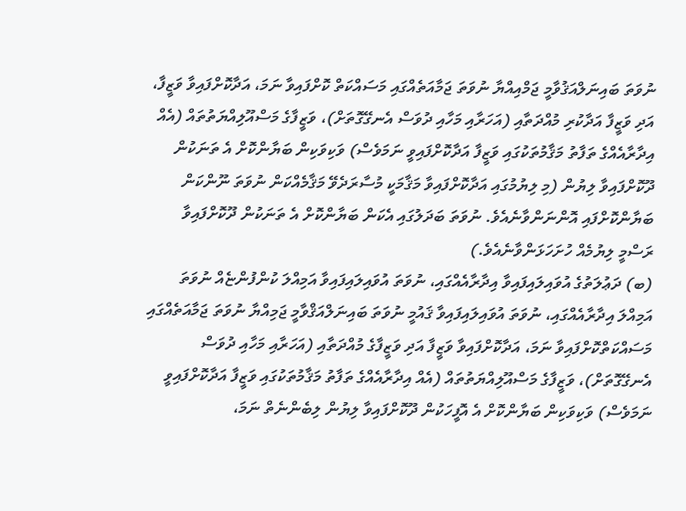ނުވަތަ ބައިނަލްއަޤުވާމީ ޖަމްއިއްޔާ ނުވަތަ ޖަމާއަތެއްގައި މަސައްކަތް ކޮށްފައިވާ ނަމަ، އަދާކޮށްފައިވާ ވަޒީފާ، އަދި ވަޒީފާ އަދާކުރި މުއްދަތާއި (އަހަރާއި މަހާއި ދުވަސް އެނގޭގޮތަށް)، ވަޒީފާގެ މަސްއޫލިއްޔަތުތައް (އެއް އިދާރާއެއްގެ ތަފާތު މަޤާމުތަކުގައި ވަޒީފާ އަދާކޮށްފައިވީ ނަމަވެސް) ވަކިވަކިން ބަޔާންކޮށް އެ ތަނަކުން ދޫކޮށްފައިވާ ލިޔުން (މި ލިޔުމުގައި އަދާކޮށްފައިވާ މަޤާމަކީ މުސާރަދެވޭ މަޤާމެއްކަން ނުވަތަ ނޫންކަން ބަޔާންކޮށްފައި އޮންނަންވާނެއެވެ. ނުވަތަ ބަދަލުގައި އެކަން ބަޔާންކޮށް އެ ތަނަކުން ދޫކޮށްފައިވާ ރަސްމީ ލިޔުމެއް ހުށަހަޅަންވާނެއެވެ.)
(ބ) ދަޢުލަތުގެ އުވައިލައިފައިވާ އިދާރާއެއްގައި، ނުވަތަ އުވައިލައިފައިވާ އަމިއްލަ ކުންފުންޏެއް ނުވަތަ އަމިއްލަ އިދާރާއެއްގައި، ނުވަތަ އުވައިލައިފައިވާ ޤައުމީ ނުވަތަ ބައިނަލްއަޤްވާމީ ޖަމިއްޔާ ނުވަތަ ޖަމާއަތެއްގައި މަސައްކަތްކޮށްފައިވާ ނަމަ، އަދާކޮށްފައިވާ ވަޒީފާ އަދި ވަޒީފާގެ މުއްދަތާއި (އަހަރާއި މަހާއި ދުވަސް އެނގޭގޮތަށް)، ވަޒީފާގެ މަސްއޫލިއްޔަތުތައް (އެއް އިދާރާއެއްގެ ތަފާތު މަޤާމުތަކުގައި ވަޒީފާ އަދާކޮށްފައިވީ ނަމަވެސް) ވަކިވަކިން ބަޔާންކޮށް އެ އޮފީހަކުން ދޫކޮށްފައިވާ ލިޔުން ލިބެންނެތް ނަމަ،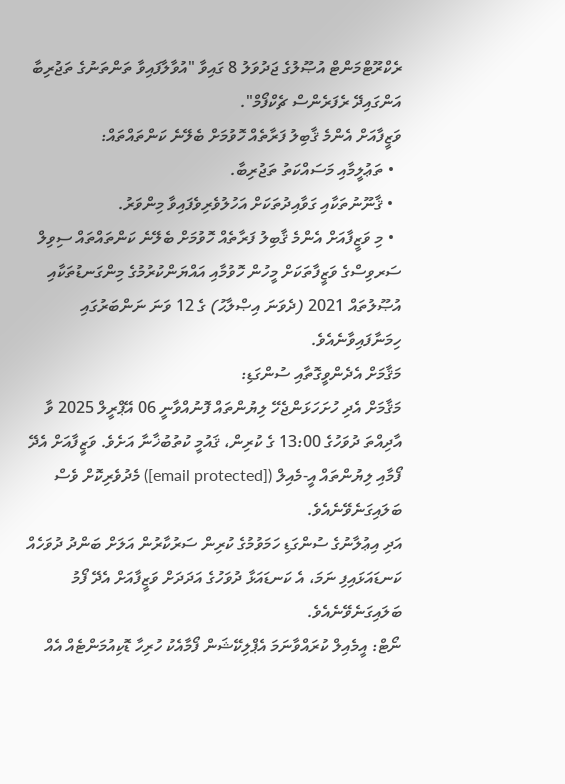ރެކްރޫޓްމަންޓް އުޞޫލުގެ ޖަދުވަލު 8 ގައިވާ "އުވާލާފައިވާ ތަންތަނުގެ ތަޖުރިބާ އަންގައިދޭ ރެފަރެންސް ޗެކްފޯމް".
ވަޒީފާއަށް އެންމެ ޤާބިލު ފަރާތެއް ހޮވުމަށް ބެލޭނެ ކަންތައްތައް:
  • ތަޢުލީމާއި މަސައްކަތު ތަޖުރިބާ.
  • ޤާނޫނުތަކާއި ގަވާއިދުތަކަށް އަހުލުވެރިވެފައިވާ މިންވަރު.
  • މި ވަޒީފާއަށް އެންމެ ޤާބިލު ފަރާތެއް ހޮވުމަށް ބެލޭނެ ކަންތައްތައް ސިވިލް ސަރވިސްގެ ވަޒީފާތަކަށް މީހުން ހޮވުމާއި އައްޔަންކުރުމުގެ މިންގަނޑުތަކާއި އުޞޫލުތައް 2021 (ދެވަނަ އިޞްލާޙު) ގެ 12 ވަނަ ނަންބަރުގައި ހިމަނާފައިވާނެއެވެ.
މަޤާމަށް އެދެންވީގޮތާއި ސުންގަޑި:
މަޤާމަށް އެދި ހުށަހަޅަންޖެހޭ ލިޔުންތައް ފޮނުއްވާނީ 06 އޭޕްރީލް 2025 ވާ އާދިއްތަ ދުވަހުގެ 13:00 ގެ ކުރިން، ޤައުމީ ކުތުބުޚާނާ އަށެވެ. ވަޒީފާއަށް އެދޭ ފޯމާއި ލިޔުންތައް އީ-މެއިލް ([email protected]) މެދުވެރިކޮށް ވެސް ބަލައިގަނެވޭނެއެވެ.
އަދި އިޢުލާނުގެ ސުންގަޑި ހަމަވުމުގެ ކުރިން ސަރުކާރުން އަލަށް ބަންދު ދުވަހެއް ކަނޑައަޅައިފި ނަމަ، އެ ކަނޑައަޅާ ދުވަހުގެ އަދަދަށް ވަޒީފާއަށް އެދޭ ފޯމު ބަލައިގަނެވޭނެއެވެ.
ނޯޓް: އީމެއިލް ކުރައްވާނަމަ އެޕްލިކޭޝަން ފޯމާއެކު ހުރިހާ ޑޮކިއުމަންޓެއް އެއް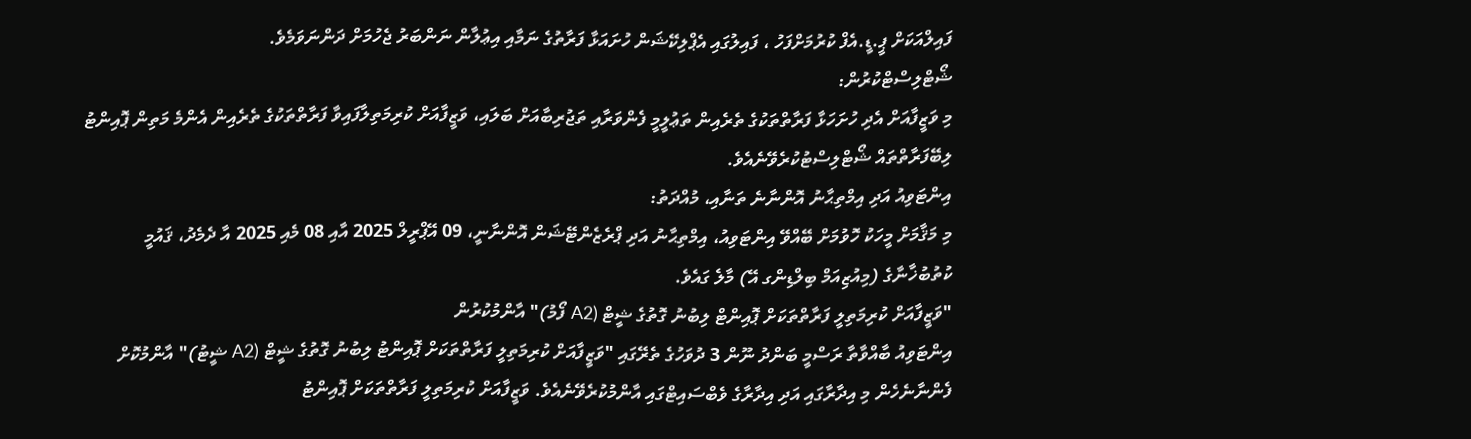ފައިލްއަކަށް ޕީ.ޑީ.އެފް ކުރުމަށްފަހު ، ފައިލުގައި އެޕްލިކޭޝަން ހުށައަޅާ ފަރާތުގެ ނަމާއި އިޢުލާން ނަންބަރު ޖެހުމަށް ދަންނަވަމެވެ.
ޝޯޓްލިސްޓްކުރުން:
މި ވަޒީފާއަށް އެދި ހުށަހަޅާ ފަރާތްތަކުގެ ތެރެއިން ތަޢުލީމީ ފެންވަރާއި ތަޖުރިބާއަށް ބަލައި، ވަޒީފާއަށް ކުރިމަތިލާފައިވާ ފަރާތްތަކުގެ ތެރެއިން އެންމެ މަތިން ޕޮއިންޓު ލިބޭފަރާތްތައް ޝޯޓްލިސްޓުކުރެވޭނެއެވެ.
އިންޓަވިއު އަދި އިމްތިޙާނު އޮންނާނެ ތަނާއި، މުއްދަތު:
މި މަޤާމަށް މީހަކު ހޮވުމަށް ބޭއްވޭ އިންޓަވިއު، އިމްތިޙާނު އަދި ޕްރެޒެންޓޭޝަން އޮންނާނީ، 09 އޭޕްރީލް 2025 އާއި 08 މެއި 2025 އާ ދެމެދު، ޤައުމީ ކުތުބުޚާނާގެ (މިއުޒިއަމް ބިލްޑިންގ އޭ) މާލެ ގައެވެ.
"ވަޒީފާއަށް ކުރިމަތިލީ ފަރާތްތަކަށް ޕޮއިންޓް ލިބުނު ގޮތުގެ ޝީޓް (A2 ފޯމު)" އާންމުކުރުން
އިންޓަވިއު ބާއްވާތާ ރަސްމީ ބަންދު ނޫން 3 ދުވަހުގެ ތެރޭގައި "ވަޒީފާއަށް ކުރިމަތިލީ ފަރާތްތަކަށް ޕޮއިންޓު ލިބުނު ގޮތުގެ ޝީޓް (A2 ޝީޓު)" އާންމުކޮށް ފެންނާނެހެން މި އިދާރާގައި އަދި އިދާރާގެ ވެބްސައިޓްގައި އާންމުކުރެވޭނެއެވެ. ވަޒީފާއަށް ކުރިމަތިލީ ފަރާތްތަކަށް ޕޮއިންޓު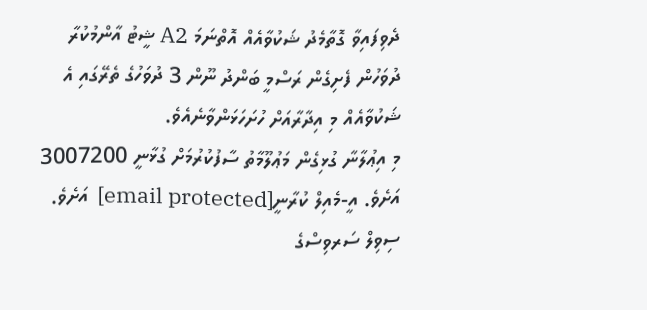ދެވިފައިވާ ގޮތާމެދު ޝަކުވާއެއް އޮތްނަމަ A2 ޝީޓު އާންމުކުރާ ދުވަހުން ފެށިގެން ރަސްމީ ބަންދު ނޫން 3 ދުވަހުގެ ތެރޭގައި އެ ޝަކުވާއެއް މި އިދާރާއަށް ހުށަހަޅަންވާނެއެވެ.
މި އިޢުލާނާ ގުޅިގެން މަޢުލޫމާތު ސާފުކުރުމަށް ގުޅާނީ 3007200 އަށެވެ. އީ-މެއިލް ކުރާނީ[email protected]  އަށެވެ.
ސިވިލް ސަރވިސްގެ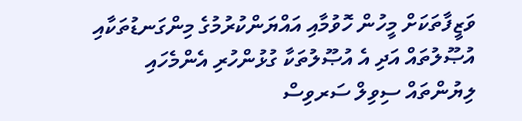ވަޒީފާތަކަށް މީހުން ހޮވުމާއި އައްޔަންކުރުމުގެ މިންގަނޑުތަކާއި އުޞޫލުތައް އަދި އެ އުޞޫލުތަކާ ގުޅުންހުރި އެންމެހައި ލިޔުންތައް ސިވިލް ސަރވިސް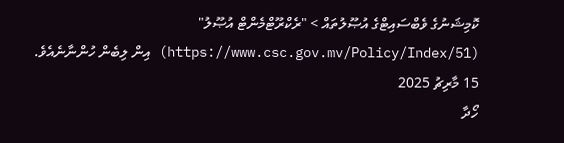ކޮމިޝަނުގެ ވެބްސައިޓްގެ އުޞޫލުތައް > "ރެކްރޫޓްމެންޓް އުޞޫލު" (https://www.csc.gov.mv/Policy/Index/51) އިން ލިބެން ހުންނާނެއެވެ.
15 މާރިޗު 2025
ހޯދާ